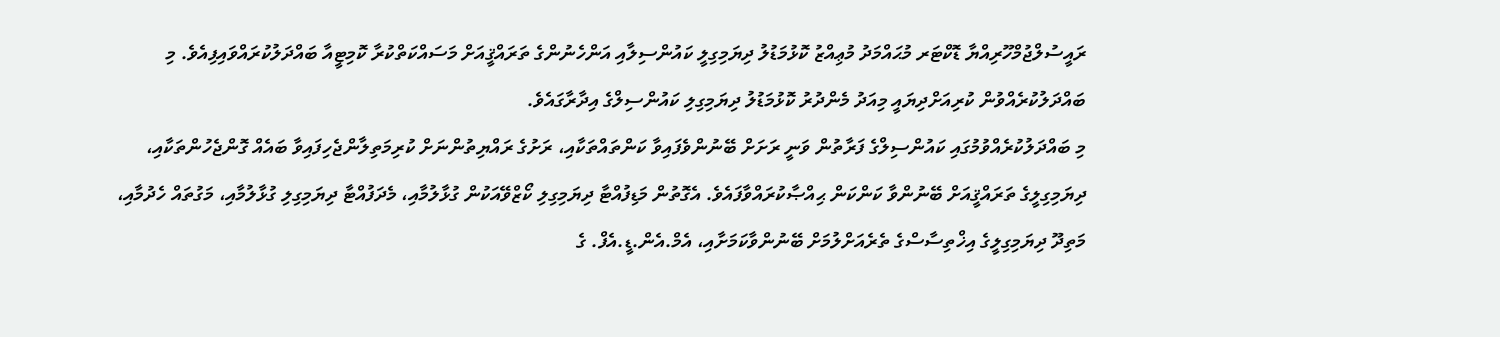ރައީސުލްޖުމްހޫރިއްޔާ ޑޮކްޓަރ މުޙައްމަދު މުޢިއްޒު ކޮޅުމަޑުލު ދިޔަމިގިލީ ކައުންސިލާއި އަންހެނުންގެ ތަރައްޤީއަށް މަސައްކަތްކުރާ ކޮމިޓީއާ ބައްދަލުކުރައްވައިފިއެވެ. މި ބައްދަލުކުރެއްވުން ކުރިއަށްދިޔައީ މިއަދު މެންދުރު ކޮޅުމަޑުލު ދިޔަމިގިލި ކައުންސިލްގެ އިދާރާގައެވެ.
މި ބައްދަލުކުރެއްވުމުގައި ކައުންސިލްގެ ފަރާތުން ވަނީ ރަށަށް ބޭނުންވެފައިވާ ކަންތައްތަކާއި، ރަށުގެ ރައްޔިތުންނަށް ކުރިމަތިލާންޖެހިފައިވާ ބައެއް ގޮންޖެހުންތަކާއި، ދިޔަމިގިލީގެ ތަރައްޤީއަށް ބޭނުންވާ ކަންކަން ޙިއްޞާކުރައްވާފައެވެ. އެގޮތުން މަޑިފުއްޓާ ދިޔަމިގިލި ކޯޒްވޭއަކުން ގުޅާލުމާއި، މެދަފުއްޓާ ދިޔަމިގިލި ގުޅާލުމާއި، މަގުތައް ހެދުމާއި، މަތިދޫ ދިޔަމިގިލީގެ އިޚްތިސާސްގެ ތެރެއަށްލުމަށް ބޭނުންވާކަމަށާއި، އެމް.އެން.ޑީ.އެފް. ގެ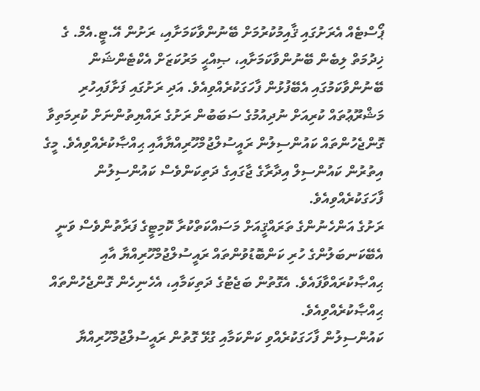ޕޯސްޓެއް އެރަށުގައި ޤާއިމުކުރުމަށް ބޭނުންވާކަމަށާއި، ރަށުން އޭ.ޓީ.އެމް. ގެ ޚިދުމަތް ލިބެން ބޭނުންވާކަމަށާއި، ޞިއްޙީ މަރުކަޒަށް އެކްޓެންޝަން ބޭނުންވާކަމުގައި އެބޭފުޅުން ފާހަގަކުރެއްވިއެވެ. އަދި ރަށުގައި ފަށާފައިހުރި މަޝްރޫޢުތައް ކުރިއަށް ނުދިއުމުގެ ސަބަބުން ރަށުގެ ރައްޔިތުންނަށް ކުރިމަތިވާ ގޮންޖެހުންތައް ކައުންސިލުން ރައީސުލްޖުމްހޫރިއްޔާއާއި ޙިއްޞާކުރެއްވިއެވެ. މީގެ އިތުރުން ކައުންސިލް އިދާރާގެ ޖާގައިގެ ދަތިކަންވެސް ކައުންސިލުން ފާހަގަކުރެއްވިއެވެ.
ރަށުގެ އަންހެނުންގެ ތަރައްޤީއަށް މަސައްކަތްކުރާ ކޮމިޓީގެ ފަރާތުންވެސް ވަނީ އެބޭކަނބަލުންގެ ހުރި ކަންބޮޑުވުންތައް ރައީސުލްޖުމްހޫރިއްޔާ އާއި ޙިއްޞާކުރައްވާފައެވެ. އެގޮތުން ބަޖެޓުގެ ދަތިކަމާއި، އެހެނިހެން ގޮންޖެހުންތައް ޙިއްޞާކުރެއްވިއެވެ.
ކައުންސިލުން ފާހަގަކުރެއްވި ކަންކަމާއި ގުޅޭ ގޮތުން ރައީސުލްޖުމްހޫރިއްޔާ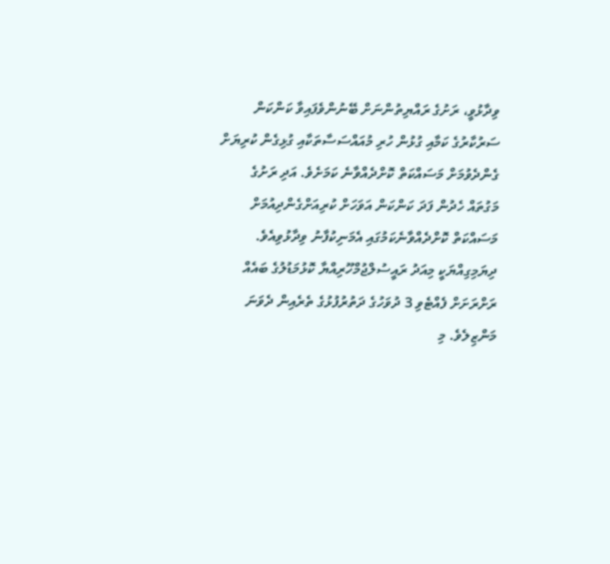ވިދާޅުވީ، ރަށުގެ ރައްޔިތުންނަށް ބޭނުންވެފައިވާ ކަންކަން ސަރުކާރުގެ ކަމާއި ގުޅުން ހުރި މުއައްސަސާތަކާއި ގުޅިގެން ކުރިޔަށް ގެންދެވުމަށް މަސައްކަތް ކޮށްދެއްވާނެ ކަމަށެވެ. އަދި ރަށުގެ މަގުތައް ހެދުން ފަދަ ކަންކަން އަވަހަށް ކުރިއަށްގެންދިއުމަށް މަސައްކަތް ކޮށްދެއްވާނެކަމުގައި އެމަނިކުފާނު ވިދާޅުވިއެވެ.
ދިޔަމިގިއްޔަކީ މިއަދު ރައީސުލްޖުމްހޫރިއްޔާ ކޮޅުމަޑުލުގެ ބައެއް ރަށްރަށަށް ފެއްޓެވި 3 ދުވަހުގެ ދަތުރުފުޅުގެ ތެރެއިން ދެވަނަ މަންޒިލެވެ. މި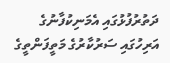ދަތުރުފުޅުގައި އެމަނިކުފާނުގެ އަރިހުގައި ސަރުކާރުގެ މަތީފަންތީގެ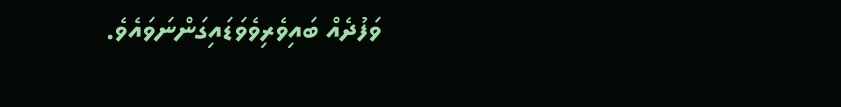ވަފުދެއް ބައިވެރިވެވަޑައިގަންނަވައެވެ.